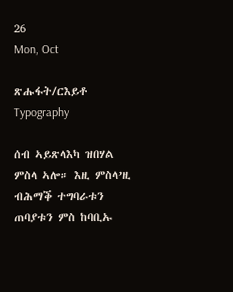26
Mon, Oct

ጽሑፋት/ርእይቶ
Typography

ሰብ ኣይጽላእካ ዝበሃል ምስላ ኣሎ። እዚ ምስላ’ዚ ብሕማቕ ተግባራቱን ጠባያቱን ምስ ከባቢኡ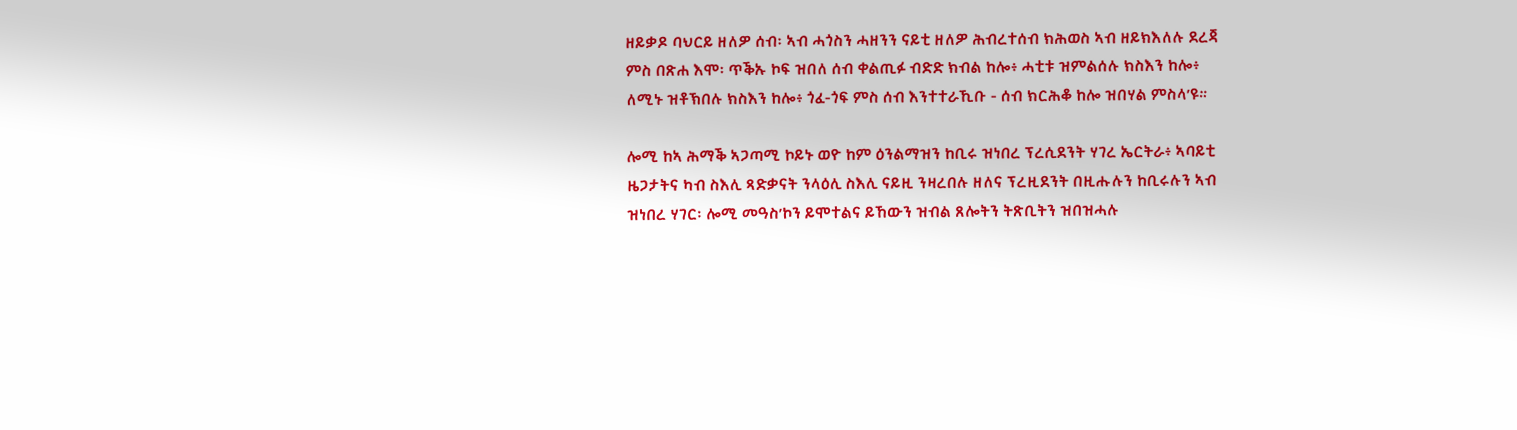ዘይቃዶ ባህርይ ዘለዎ ሰብ፡ ኣብ ሓጎስን ሓዘንን ናይቲ ዘለዎ ሕብረተሰብ ክሕወስ ኣብ ዘይክእለሉ ደረጃ ምስ በጽሐ እሞ፡ ጥቕኡ ኮፍ ዝበለ ሰብ ቀልጢፉ ብድድ ክብል ከሎ፥ ሓቲቱ ዝምልሰሉ ክስእን ከሎ፥ ለሚኑ ዝቶኽበሉ ክስእን ከሎ፥ ጎፈ-ጎፍ ምስ ሰብ እንተተራኺቡ - ሰብ ክርሕቆ ከሎ ዝበሃል ምስላ’ዩ።

ሎሚ ከኣ ሕማቕ ኣጋጣሚ ኮይኑ ወዮ ከም ዕንልማዝን ከቢሩ ዝነበረ ፕረሲደንት ሃገረ ኤርትራ፥ ኣባይቲ ዜጋታትና ካብ ስእሊ ጻድቃናት ንላዕሊ ስእሊ ናይዚ ንዛረበሉ ዘለና ፕረዚደንት በዚሑሉን ከቢሩሉን ኣብ ዝነበረ ሃገር፡ ሎሚ መዓስ’ኮን ይሞተልና ይኸውን ዝብል ጸሎትን ትጽቢትን ዝበዝሓሉ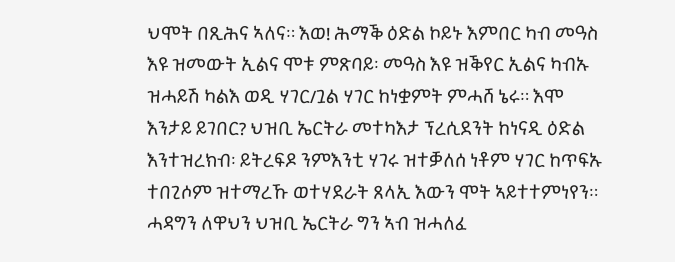ህሞት በጺሕና ኣለና። እወ! ሕማቕ ዕድል ኮይኑ እምበር ካብ መዓስ እዩ ዝመውት ኢልና ሞቱ ምጽባይ፡ መዓስ እዩ ዝቕየር ኢልና ካብኡ ዝሓይሽ ካልእ ወዲ ሃገር/ጓል ሃገር ከነቋምት ምሓሸ ኔሩ። እሞ እንታይ ይገበር? ህዝቢ ኤርትራ መተካእታ ፕረሲደንት ከነናዲ ዕድል እንተዝረክብ፡ ይትረፍዶ ንምእንቲ ሃገሩ ዝተቓለሰ ነቶም ሃገር ከጥፍኡ ተበጊሶም ዝተማረኹ ወተሃደራት ጸላኢ እውን ሞት ኣይተተምነየን። ሓዳግን ለዋህን ህዝቢ ኤርትራ ግን ኣብ ዝሓለፈ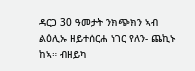ዳርጋ 30 ዓመታት ንክጭክን ኣብ ልዕሊኡ ዘይተሰርሐ ነገር የለን- ጨኪኑ ከኣ። ብዘይካ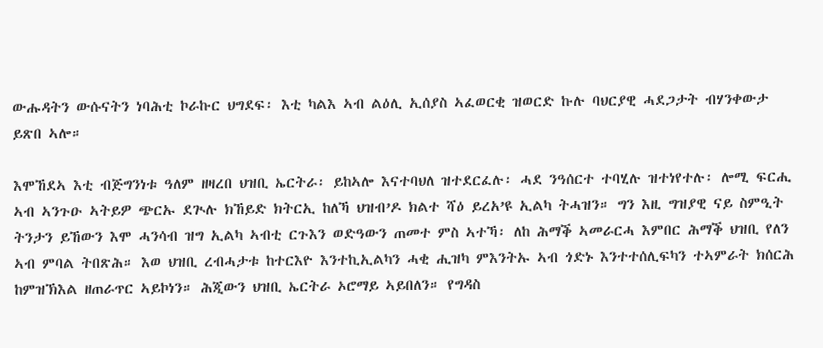ውሑዳትን ውሱናትን ነባሕቲ ኮራኩር ህግደፍ፡ እቲ ካልእ ኣብ ልዕሊ ኢሰያስ ኣፈወርቂ ዝወርድ ኩሉ ባህርያዊ ሓደጋታት ብሃንቀውታ ይጽበ ኣሎ።

እሞኸደኣ እቲ ብጅግንነቱ ዓለም ዘዛረበ ህዝቢ ኤርትራ፡ ይከኣሎ እናተባህለ ዝተደርፈሉ፡ ሓደ ንዓሰርተ ተባሂሉ ዝተነየተሉ፡ ሎሚ ፍርሒ ኣብ ኣንጉዑ ኣትይዎ ጭርኡ ደጒሉ ክኸይድ ክትርኢ ከለኻ ህዝብ’ዶ ክልተ ሻዕ ይረአ’ዩ ኢልካ ትሓዝን። ግን እዚ ግዝያዊ ናይ ስምዒት ትንታን ይኸውን እሞ ሓንሳብ ዝግ ኢልካ ኣብቲ ርጉእን ወድዓውን ጠመተ ምስ ኣተኻ፡ ለከ ሕማቕ ኣመራርሓ እምበር ሕማቕ ህዝቢ የለን ኣብ ምባል ትበጽሕ። እወ ህዝቢ ረብሓታቱ ከተርእዮ እንተኪኢልካን ሓቂ ሒዝካ ምእንትኡ ኣብ ጎድኑ እንተተሰሊፍካን ተኣምራት ክሰርሕ ከምዝኽእል ዘጠራጥር ኣይኮነን። ሕጂውን ህዝቢ ኤርትራ ኦሮማይ ኣይበለን። የግዳስ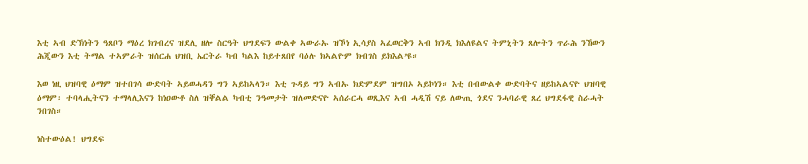እቲ ኣብ ድኽነትን ዓጸቦን ማዕረ ክገብረና ዝደሊ ዘሎ ስርዓት ህግደፍን ውልቀ ኣውራኡ ዝኾነ ኢሳያስ ኣፈወርቅን ኣብ ክንዲ ክእለዩልና ትምኒትን ጸሎትን ጥራሕ ንኸውን ሕጂውን እቲ ትማል ተኣምራት ዝሰርሐ ህዝቢ ኤርትራ ካብ ካልእ ከይተጸበየ ባዕሉ ክኣልዮም ክብገስ ይክእል’ዩ።

እወ ነዚ ህዝባዊ ዕማም ዝተበገሳ ውድባት ኣይወሓዳን ግን ኣይከኣላን። እቲ ጉዳይ ግን ኣብኡ ክድምደም ዝግበኦ ኣይኮነን። እቲ በብውልቀ ውድባትና ዘይከኣልናዮ ህዝባዊ ዕማም፡ ተባላሒትናን ተማላሊእናን ከነዐውቶ ስለ ዝቐልል ካብቲ ንዓመታት ዝለመድናዮ ኣሰራርሓ ወጺእና ኣብ ሓዲሽ ናይ ለውጢ ጎደና ንሓባራዊ ጸረ ህግደፋዊ ስራሓት ንበገስ።

ነስተውዕል! ህግደፍ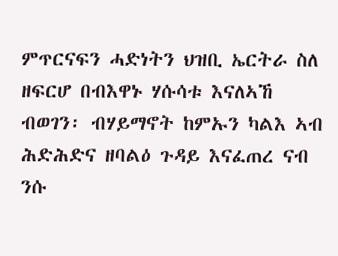ምጥርናፍን ሓድነትን ህዝቢ ኤርትራ ስለ ዘፍርሆ በብእዋኑ ሃሱሳቱ እናለኣኸ ብወገን፡ ብሃይማኖት ከምኡን ካልእ ኣብ ሕድሕድና ዘባልዕ ጉዳይ እናፈጠረ ናብ ንሱ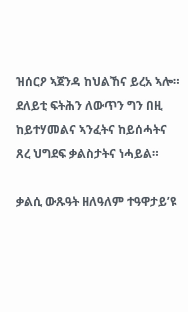ዝሰርዖ ኣጀንዳ ከህልኸና ይረአ ኣሎ። ደለይቲ ፍትሕን ለውጥን ግን በዚ ከይተሃመልና ኣንፈትና ከይሰሓትና ጸረ ህግደፍ ቃልስታትና ነሓይል።

ቃልሲ ውጹዓት ዘለዓለም ተዓዋታይ’ዩ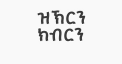ዝኽርን ክብርን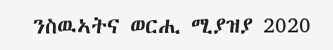ንስዉኣትና ወርሒ ሚያዝያ 2020